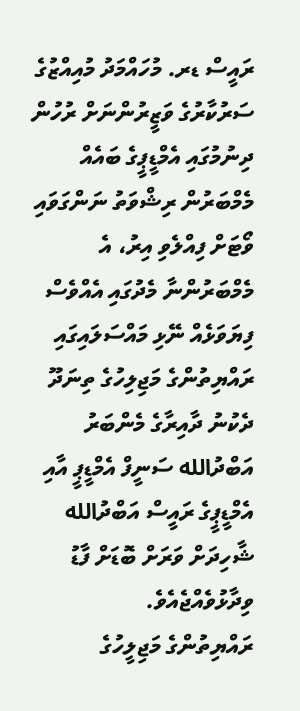ރައީސް ޑރ. މުހައްމަދު މުއިއްޒުގެ ސަރުކާރުގެ ވަޒީރުންނަށް ރުހުން ދިނުމުގައި އެމްޑީޕީގެ ބައެއް މެމްބަރުން ރިޝްވަތު ނަންގަވައި ވޯޓަށް ފިއްލެވި އިރު، އެ މެމްބަރުންނާ މެދުގައި އެއްވެސް ފިޔަވަޅެއް ނޭޅި މައްސަލައިގައި ރައްޔިތުންގެ މަޖިލިހުގެ ތިނަދޫ ދެކުނު ދާއިރާގެ މެންބަރު އަބްދުالله ސަނީފް އެމްޑީޕީ އާއި އެމްޑީޕީގެ ރައީސް އަބްދުالله ޝާހިދަށް ވަރަށް ބޮޑަށް ފާޑު ވިދާޅުވެއްޖެއެވެ.
ރައްޔިތުންގެ މަޖިލީހުގެ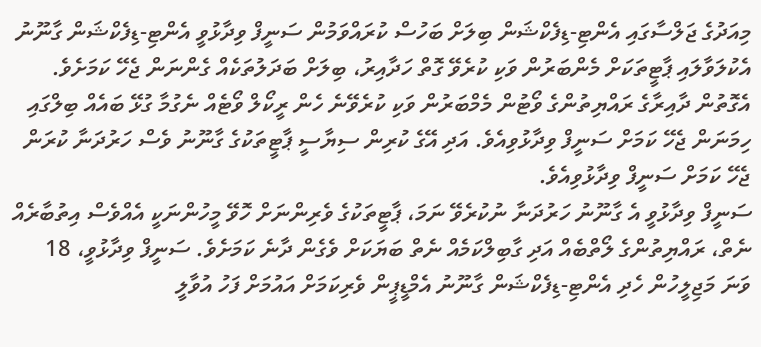މިއަދުގެ ޖަލްސާގައި އެންޓި-ޑިފެކްޝަން ބިލަށް ބަހުސް ކުރައްވަމުން ސަނީފް ވިދާޅުވީ އެންޓި-ޑިފެކްޝަން ގާނޫނު އެކުލަވާލައި ޕާޓީތަކަށް މެންބަރުން ވަކި ކުރެވޭ ގޮތް ހަދާއިރު، ބިލަށް ބަދަލުތަކެއް ގެންނަން ޖެހޭ ކަމަށެވެ. އެގޮތުން ދާއިރާގެ ރައްޔިތުންގެ ވޯޓުން މެމްބަރުން ވަކި ކުރެވޭނެ ހެން ރީކޯލް ވޯޓެއް ނެގުމާ ގުޅޭ ބައެއް ބިލްގައި ހިމަނަން ޖެހޭ ކަމަށް ސަނީފް ވިދާޅުވިއެވެ. އަދި އޭގެ ކުރިން ސިޔާސީ ޕާޓީތަކުގެ ގާނޫނު ވެސް ހަރުދަނާ ކުރަން ޖެހޭ ކަމަށް ސަނީފް ވިދާޅުވިއެވެ.
ސަނީފް ވިދާޅުވީ އެ ގާނޫނު ހަރުދަނާ ނުކުރެވޭ ނަމަ، ޕާޓީތަކުގެ ވެރިންނަށް ހޮވޭ މީހުންނަކީ އެއްވެސް އިތުބާރެއް ނެތް، ރައްޔިތުންގެ ލޯތްބެއް އަދި ގާބިލްކަމެއް ނެތް ބަޔަކަށް ވެގެން ދާނެ ކަމަށެވެ. ސަނީފް ވިދާޅުވީ، 18 ވަނަ މަޖިލީހުން ހެދި އެންޓި-ޑިފެކްޝަން ގާނޫނު އެމްޑީޕީން ވެރިކަމަށް އައުމަށް ފަހު އުވާލީ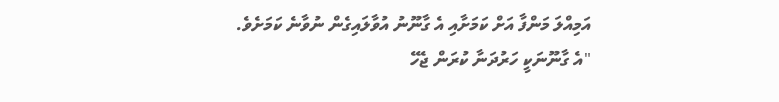އަމިއްލަ މަންފާ އަށް ކަމަށާއި އެ ގާނޫނު އުވާލައިގެން ނުވާނެ ކަމަށެވެ.
"އެ ގާނޫނަކީ ހަރުދަނާ ކުރަން ޖެހޭ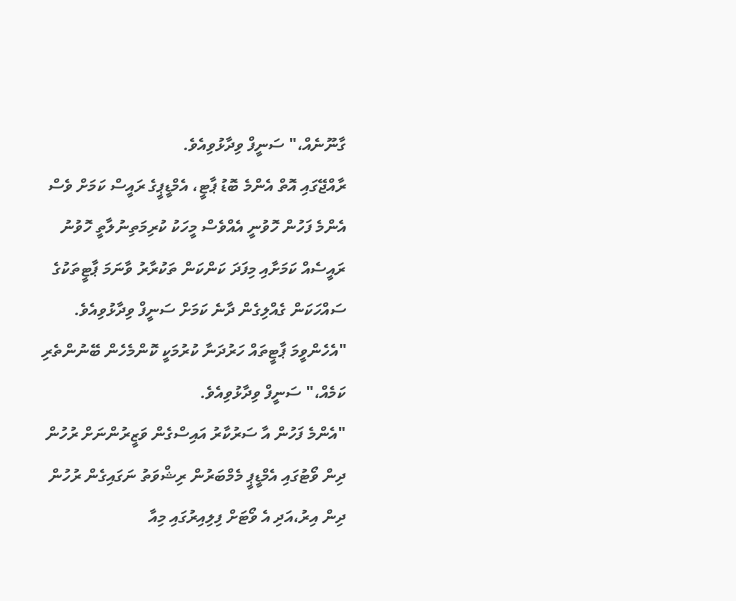ގާނޫނެއް،" ސަނީފް ވިދާޅުވިއެވެ.
ރާއްޖޭގައި އޮތް އެންމެ ބޮޑު ޕާޓީ، އެމްޑީޕީގެ ރައީސް ކަމަށް ވެސް އެންމެ ފަހުން ހޮވުނީ އެއްވެސް މީހަކު ކުރިމަތިނުލާތީ ހޮވުނު ރައީސެއް ކަމަށާއި މިފަދަ ކަންކަން ތަކުރާރު ވާނަމަ ޕާޓީތަކުގެ ސައްހަކަން ގެއްލިގެން ދާނެ ކަމަށް ސަނީފް ވިދާޅުވިއެވެ.
"އެހެންވީމަ ޕާޓީތައް ހަރުދަނާ ކުރުމަކީ ކޮންމެހެން ބޭނުންތެރި ކަމެއް،" ސަނީފް ވިދާޅުވިއެވެ.
"އެންމެ ފަހުން އާ ސަރުކާރު އައިސްގެން ވަޒީރުންނަށް ރުހުން ދިން ވޯޓުގައި އެމްޑީޕީ މެމްބަރުން ރިޝްވަތު ނަގައިގެން ރުހުން ދިން އިރު،އަދި އެ ވޯޓަށް ފިލިއިރުގައި މިއާ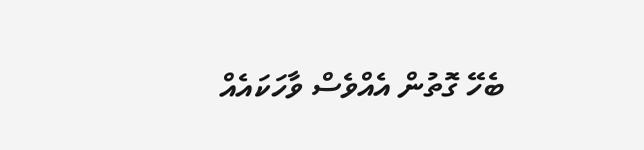ބެހޭ ގޮތުން އެއްވެސް ވާހަކައެއް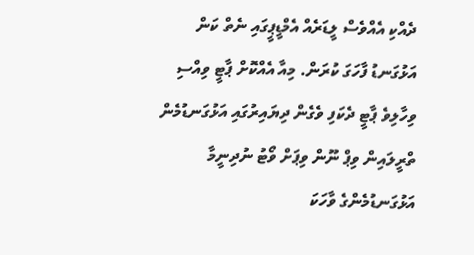ދެއްކި އެއްވެސް ލީޑަރެއް އެމްޑީޕީގައި ނެތް ކަން އަޅުގަނޑު ފާހަގަ ކުރަން. މިއާ އެއްކޮށް ޕާޓީ ވިއްސި ވިހާލިވެ ޕާޓީ ދެކަފި ވެގެން ދިޔައިރުގައި އަޅުގަނޑުމެން ތްރީލައިން ވިޕް ނޫން ވިޕަށް ވޯޓު ނުދިނީމާ އަޅުގަނޑުމެންގެ ވާހަކަ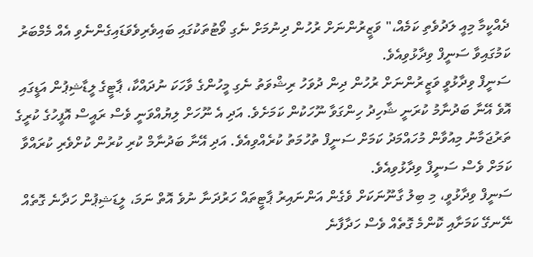ދެއްކީމާ މިއީ ލަދުވެތި ކަމެއް،" ވަޒީރުންނަށް ރުހުން ދިނުމަށް ނެގި ވޯޓުތަކުގައި ބައިވެރިވެވަޑައިގެންނެވި އެއް މެމްބަރު ކަމުގައިވާ ސަނީފް ވިދާޅުވިއެވެ.
ސަނީފް ވިދާޅުވީ ވަޒީރުންނަށް ރުހުން ދިން ދުވަހު ރިޝްވަތު ނެގި މީހުންގެ ވާހަކަ ނުދައްކާ، ޕާޓީގެ ލީޑާޝިޕުން އަޑީގައި އޮވެ އޭނާ ބަދުނާމު ކުރަނީ ޝާހިދު ހިންގަވާ ނޫހަކުން ކަމަށެވެ. އަދި އެ ނޫހަށް ލިޔުއްވަނީ ވެސް ރައީސް އޮފީހުގެ ކުރީގެ ތަރުޖަމާނު މިއުވާން މުހައްމަދު ކަމަށް ސަނީފް ތުހުމަތު ކުރެއްވިއެވެ. އަދި އޭނާ ބަދުނާމް ކުރި ކުރުން ކުށްވެރި ކުރައްވާ ކަމަށް ވެސް ސަނީފް ވިދާޅުވިއެވެ.
ސަނީފް ވިދާޅުވީ، މި ބިލު ގާނޫނަކަށް ވެގެން އަންނައިރު ޕާޓީތައް ހަރުދަނާ ނުވެ އޮތް ނަމަ، ލީޑަޝިޕުން ހަދާނެ ގޮތެއް ނޭނގޭ ކަމަށާއި ކޮންމެ ގޮތެއް ވެސް ހަދާފާނެ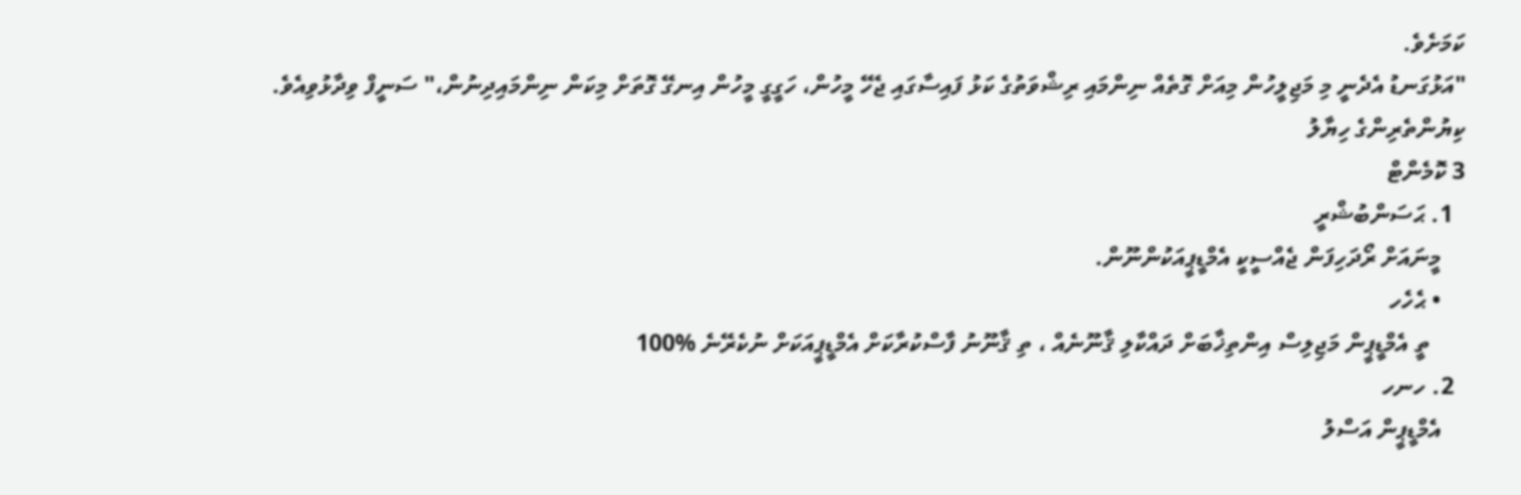ކަމަށެވެ.
"އަޅުގަނޑު އެދެނީ މި މަޖިލީހުން މިއަށް ގޮތެއް ނިންމައި ރިޝްވަތުގެ ކަޅު ފައިސާގައި ޖެހޭ މީހުން، ހަގީގީ މީހުން އިނގޭ ގޮތަށް މިކަން ނިންމައިދިނުން،" ސަނީފް ވިދާޅުވިއެވެ.
ކިޔުންތެރިންގެ ހިޔާލު
3 ކޮމެންޓް
  1. ޙަސަންބުޝްރީ
    މީނައަށް ރޯދަހިފަން ޖެއްސީކީ އެމްޑީޕީއަކުންނޫން.
    • ޙެހެހ
      ތީ އެމްޑީޕީން މަޖިލިސް އިންތިޚާބަށް ދައްކާލި ޤާނޫނެއް ، ތި ޤާނޫނު ފާސްކުރާކަށް އެމްޑީޕީއަކަށް ނުކެރޭނެ %100
  2. ހނހ
    އެމްޑީޕީން އަސްލު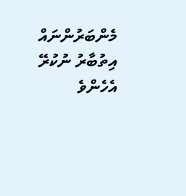މެންބަރުންނައް އިތުބާރު ނުކުރޭ އެހެންވެ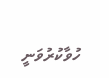ހުވާކުރުވަނީ